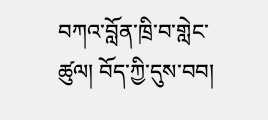བཀའ་བློན་ཁྲི་བ་གླེང་ཚུལ། བོད་ཀྱི་དུས་བབ།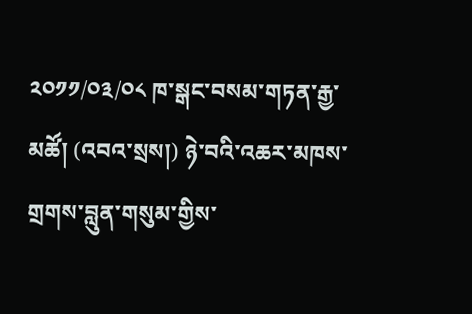༢༠༡༡/༠༣/༠༨ ཁ་སྒང་བསམ་གཏན་རྒྱ་མཚོ། (འབའ་སྲས།) ཉེ་བའི་འཆར་མཁས་གྲགས་བླུན་གསུམ་གྱིས་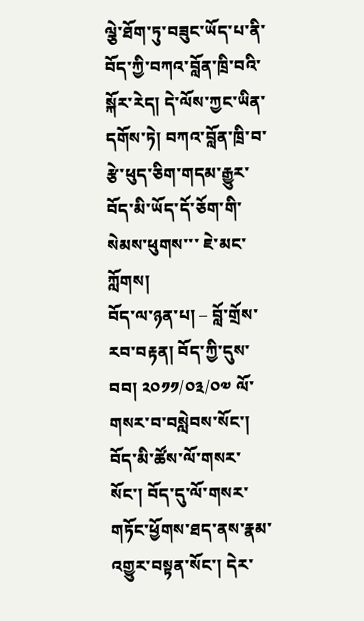ལྕེ་ཐོག་ཏུ་བཟུང་ཡོད་པ་ནི་བོད་ཀྱི་བཀའ་བློན་ཁྲི་བའི་སྐོར་རེད། དེ་ལོས་ཀྱང་ཡིན་དགོས་ཏེ། བཀའ་བློན་ཁྲི་བ་རྩེ་ཕུད་ཅིག་གདམ་རྒྱུར་བོད་མི་ཡོད་དོ་ཅོག་གི་སེམས་ཕུགས་་་ ཇེ་མང་ཀློགས།
བོད་ལ་ཉན་པ། – བློ་གྲོས་རབ་བརྟན། བོད་ཀྱི་དུས་བབ། ༢༠༡༡/༠༣/༠༧ ལོ་གསར་བ་བསླེབས་སོང་། བོད་མི་ཚོས་ལོ་གསར་སོང་། བོད་དུ་ལོ་གསར་གཏོང་ཕྱོགས་ཐད་ནས་རྣམ་འགྱུར་བསྟན་སོང་། དེར་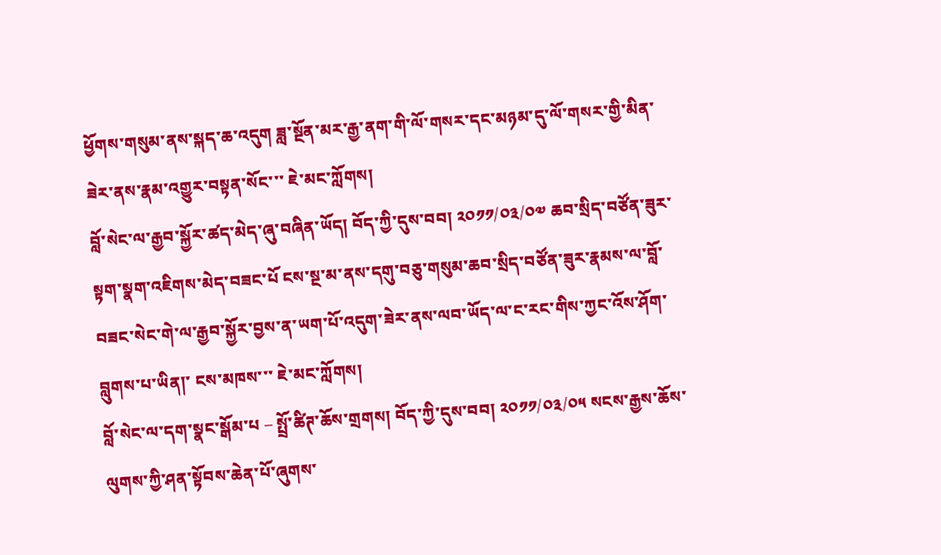ཕྱོགས་གསུམ་ནས་སྐད་ཆ་འདུག ཟླ་སྔོན་མར་རྒྱ་ནག་གི་ལོ་གསར་དང་མཉམ་དུ་ལོ་གསར་གྱི་མིན་ཟེར་ནས་རྣམ་འགྱུར་བསྟན་སོང་་་ ཇེ་མང་ཀློགས།
བློ་སེང་ལ་རྒྱབ་སྐྱོར་ཚད་མེད་ཞུ་བཞིན་ཡོད། བོད་ཀྱི་དུས་བབ། ༢༠༡༡/༠༣/༠༧ ཆབ་སྲིད་བཙོན་ཟུར་སྟག་སྣག་འཇིགས་མེད་བཟང་པོ ངས་སྔ་མ་ནས་དགུ་བཅུ་གསུམ་ཆབ་སྲིད་བཙོན་ཟུར་རྣམས་ལ་བློ་བཟང་སེང་གེ་ལ་རྒྱབ་སྐྱོར་བྱས་ན་ཡག་པོ་འདུག་ཟེར་ནས་ལབ་ཡོད་ལ་ང་རང་གིས་ཀྱང་འོས་ཤོག་བླུགས་པ་ཡིན།་ ངས་མཁས་་་ ཇེ་མང་ཀློགས།
བློ་སེང་ལ་དག་སྣང་སྒོམ་པ – སྤྲོ་ཚིཊ་ཆོས་གྲགས། བོད་ཀྱི་དུས་བབ། ༢༠༡༡/༠༣/༠༥ སངས་རྒྱས་ཆོས་ལུགས་ཀྱི་ཤན་སྟོབས་ཆེན་པོ་ཞུགས་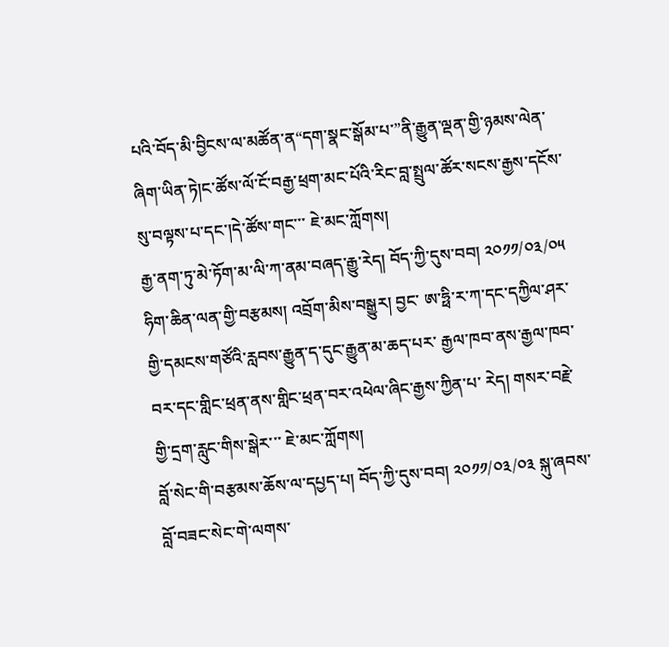པའི་བོད་མི་བྱིངས་ལ་མཚོན་ན“དག་སྣང་སྒོམ་པ་”ནི་རྒྱུན་ལྡན་གྱི་ཉམས་ལེན་ཞིག་ཡིན་ཏེ།ང་ཚོས་ལོ་ངོ་བརྒྱ་ཕྲག་མང་པོའི་རིང་བླ་སྤྲུལ་ཚོར་སངས་རྒྱས་དངོས་སུ་བལྟས་པ་དང་།དེ་ཚོས་གང་་་ ཇེ་མང་ཀློགས།
རྒྱ་ནག་ཏུ་མེ་ཏོག་མ་ལི་ཀ་ནམ་བཞད་རྒྱུ་རེད། བོད་ཀྱི་དུས་བབ། ༢༠༡༡/༠༣/༠༥ ཧིག་ཆིན་ལན་གྱི་བརྩམས། འབྲོག་མིས་བསྒྱུར། བྱང་ ཨ་ཧྥི་ར་ཀ་དང་དཀྱིལ་ཤར་གྱི་དམངས་གཙོའི་རླབས་རྒྱུན་ད་དུང་རྒྱུན་མ་ཆད་པར་ རྒྱལ་ཁབ་ནས་རྒྱལ་ཁབ་བར་དང་གླིང་ཕྲན་ནས་གླིང་ཕྲན་བར་འཕེལ་ཞིང་རྒྱས་ཀྱིན་པ་ རེད། གསར་བརྗེ་གྱི་དྲག་རླུང་གིས་སྒེར་་་ ཇེ་མང་ཀློགས།
བློ་སེང་གི་བརྩམས་ཆོས་ལ་དཔྱད་པ། བོད་ཀྱི་དུས་བབ། ༢༠༡༡/༠༣/༠༣ སྐུ་ཞབས་བློ་བཟང་སེང་གེ་ལགས་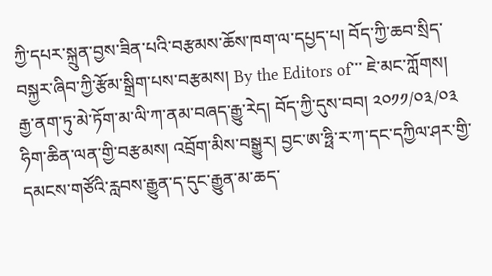ཀྱི་དཔར་སྐྲུན་བྱས་ཟིན་པའི་བརྩམས་ཆོས་ཁག་ལ་དཔྱད་པ། བོད་ཀྱི་ཆབ་སྲིད་བསྐྱར་ཞིབ་ཀྱི་རྩོམ་སྒྲིག་པས་བརྩམས། By the Editors of་་་ ཇེ་མང་ཀློགས།
རྒྱ་ནག་ཏུ་མེ་ཏོག་མ་ལི་ཀ་ནམ་བཞད་རྒྱུ་རེད། བོད་ཀྱི་དུས་བབ། ༢༠༡༡/༠༣/༠༣ ཧིག་ཆིན་ལན་གྱི་བརྩམས། འབྲོག་མིས་བསྒྱུར། བྱང་ཨ་ཧྥི་ར་ཀ་དང་དཀྱིལ་ཤར་གྱི་དམངས་གཙོའི་རླབས་རྒྱུན་ད་དུང་རྒྱུན་མ་ཆད་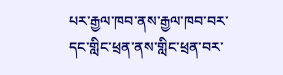པར་རྒྱལ་ཁབ་ནས་རྒྱལ་ཁབ་བར་དང་གླིང་ཕྲན་ནས་གླིང་ཕྲན་བར་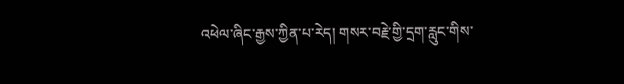འཕེལ་ཞིང་རྒྱས་ཀྱིན་པ་རེད། གསར་བརྗེ་གྱི་དྲག་རླུང་གིས་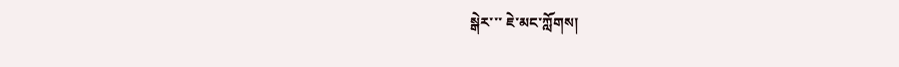སྒེར་་་ ཇེ་མང་ཀློགས།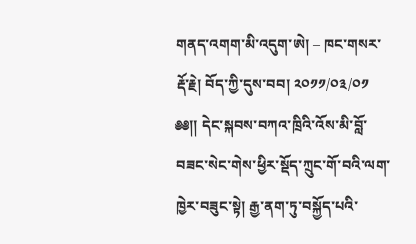གནད་འགག་མི་འདུག་ཨེ། – ཁང་གསར་རྡོ་རྗེ། བོད་ཀྱི་དུས་བབ། ༢༠༡༡/༠༣/༠༡ ༅༅།། དེང་སྐབས་བཀའ་ཁྲིའི་འོས་མི་བློ་བཟང་སེང་གེས་ཕྱིར་སྡོད་ཀྲུང་གོ་བའི་ལག་ཁྱེར་བཟུང་སྟེ། རྒྱ་ནག་ཏུ་བསྐྱོད་པའི་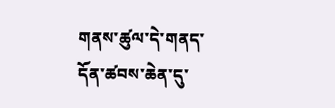གནས་ཚུལ་དེ་གནད་དོན་ཚབས་ཆེན་དུ་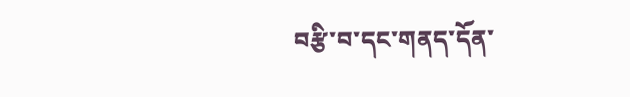བརྩི་བ་དང་གནད་དོན་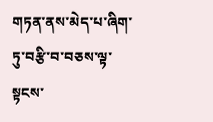གཏན་ནས་མེད་པ་ཞིག་ཏུ་བརྩི་བ་བཅས་ལྟ་སྟངས་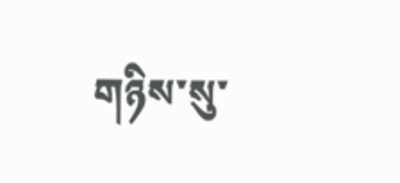གཉིས་སུ་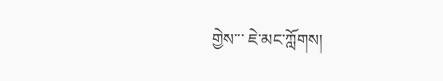གྱེས་་་ ཇེ་མང་ཀློགས།